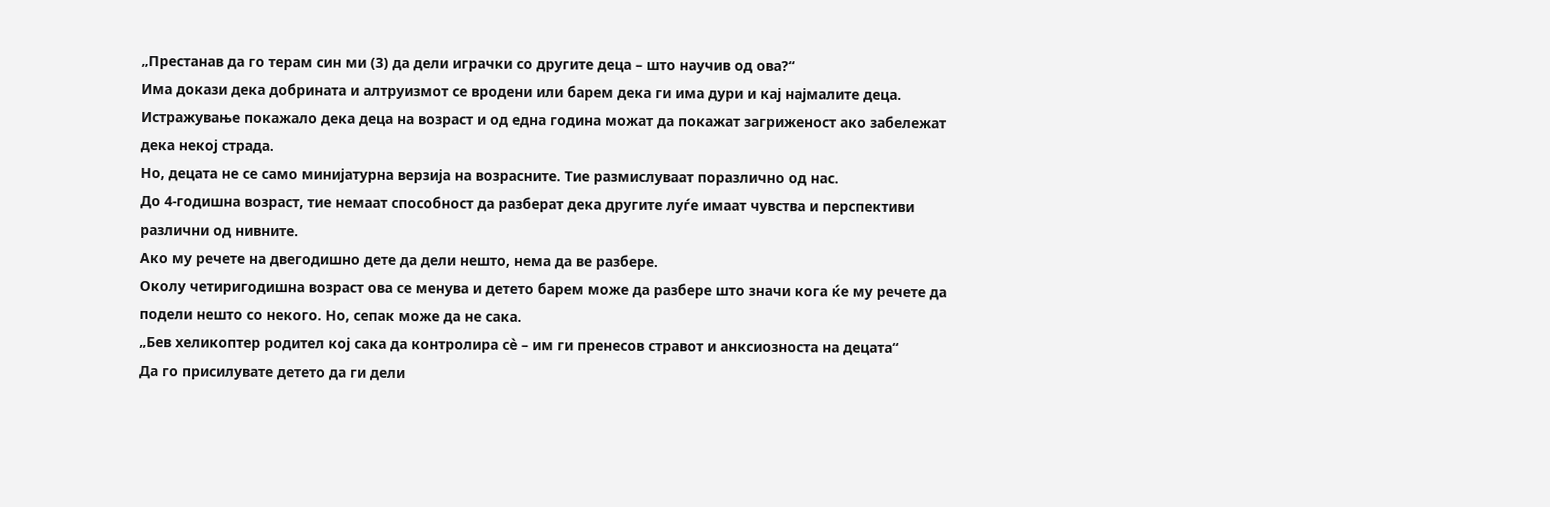„Престанав да го терам син ми (3) да дели играчки со другите деца – што научив од ова?“
Има докази дека добрината и алтруизмот се вродени или барем дека ги има дури и кај најмалите деца.
Истражување покажало дека деца на возраст и од една година можат да покажат загриженост ако забележат дека некој страда.
Но, децата не се само минијатурна верзија на возрасните. Тие размислуваат поразлично од нас.
До 4-годишна возраст, тие немаат способност да разберат дека другите луѓе имаат чувства и перспективи различни од нивните.
Ако му речете на двегодишно дете да дели нешто, нема да ве разбере.
Околу четиригодишна возраст ова се менува и детето барем може да разбере што значи кога ќе му речете да подели нешто со некого. Но, сепак може да не сака.
„Бев хеликоптер родител кој сака да контролира сè – им ги пренесов стравот и анксиозноста на децата“
Да го присилувате детето да ги дели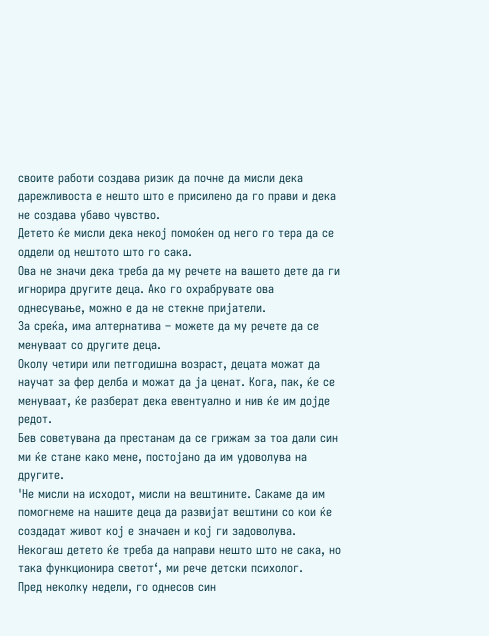своите работи создава ризик да почне да мисли дека дарежливоста е нешто што е присилено да го прави и дека не создава убаво чувство.
Детето ќе мисли дека некој помоќен од него го тера да се оддели од нештото што го сака.
Ова не значи дека треба да му речете на вашето дете да ги игнорира другите деца. Ако го охрабрувате ова однесување, можно е да не стекне пријатели.
За среќа, има алтернатива – можете да му речете да се менуваат со другите деца.
Околу четири или петгодишна возраст, децата можат да научат за фер делба и можат да ја ценат. Кога, пак, ќе се менуваат, ќе разберат дека евентуално и нив ќе им дојде редот.
Бев советувана да престанам да се грижам за тоа дали син ми ќе стане како мене, постојано да им удоволува на другите.
'Не мисли на исходот, мисли на вештините. Сакаме да им помогнеме на нашите деца да развијат вештини со кои ќе создадат живот кој е значаен и кој ги задоволува. Некогаш детето ќе треба да направи нешто што не сака, но така функционира светот‘, ми рече детски психолог.
Пред неколку недели, го однесов син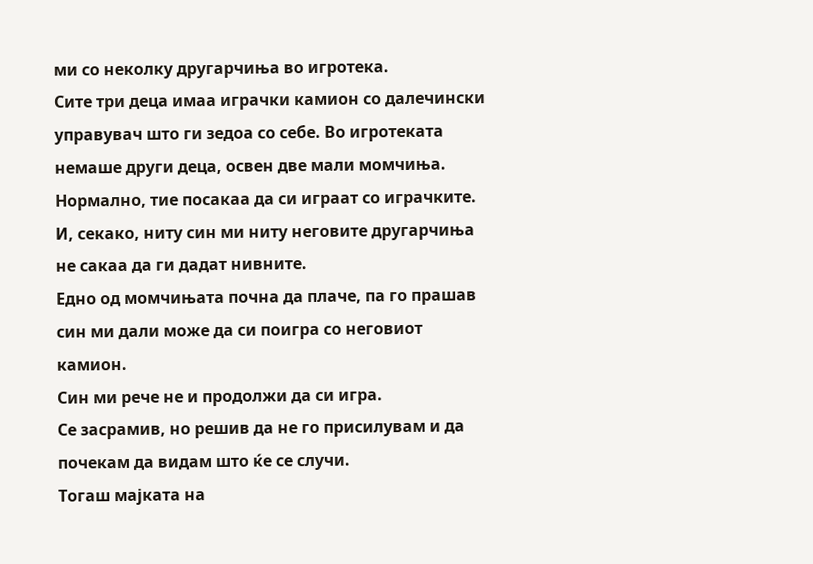ми со неколку другарчиња во игротека.
Сите три деца имаа играчки камион со далечински управувач што ги зедоа со себе. Во игротеката немаше други деца, освен две мали момчиња.
Нормално, тие посакаа да си играат со играчките. И, секако, ниту син ми ниту неговите другарчиња не сакаа да ги дадат нивните.
Едно од момчињата почна да плаче, па го прашав син ми дали може да си поигра со неговиот камион.
Син ми рече не и продолжи да си игра.
Се засрамив, но решив да не го присилувам и да почекам да видам што ќе се случи.
Тогаш мајката на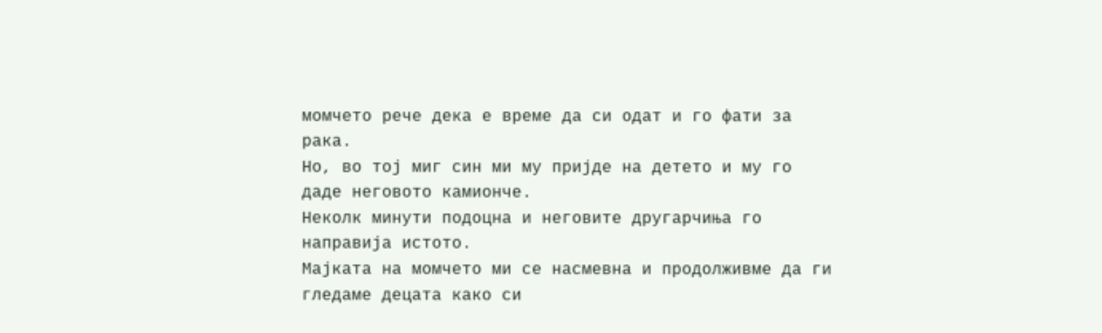момчето рече дека е време да си одат и го фати за рака.
Но, во тој миг син ми му пријде на детето и му го даде неговото камионче.
Неколк минути подоцна и неговите другарчиња го направија истото.
Мајката на момчето ми се насмевна и продолживме да ги гледаме децата како си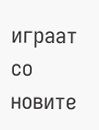играат со новите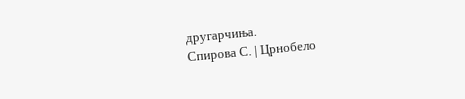другарчиња.
Спирова С. | Црнобело